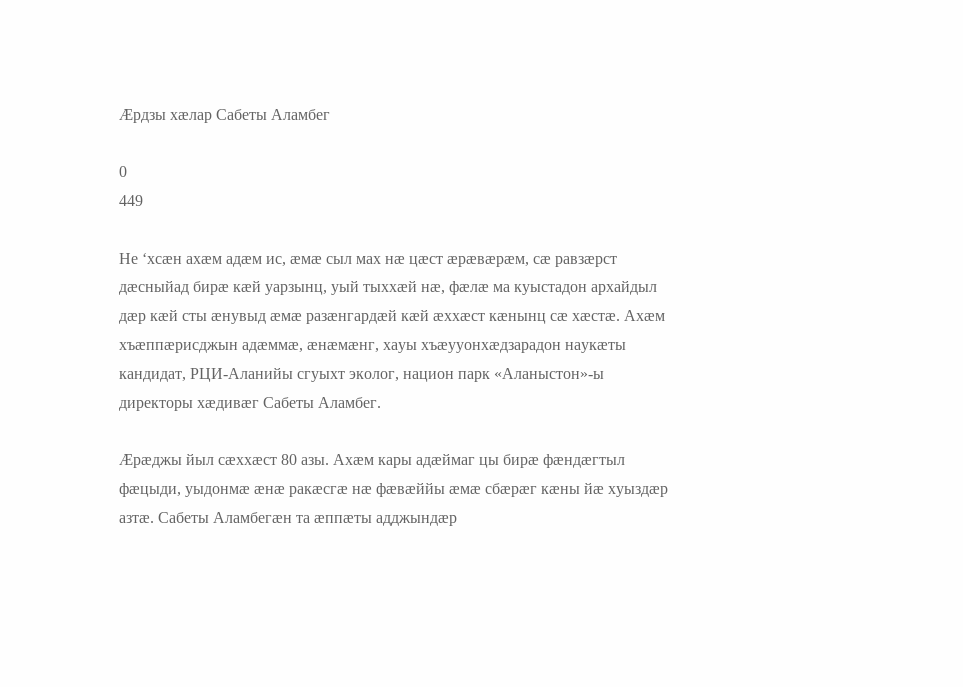Ӕрдзы хӕлар Сабеты Аламбег

0
449

Не ‘хсӕн ахӕм адӕм ис, ӕмӕ сыл мах нӕ цӕст ӕрӕвӕрӕм, сӕ равзӕрст дӕсныйад бирӕ кӕй уарзынц, уый тыххӕй нӕ, фӕлӕ ма куыстадон архайдыл дӕр кӕй сты ӕнувыд ӕмӕ разӕнгардӕй кӕй ӕххӕст кӕнынц сӕ хӕстӕ. Ахӕм хъӕппӕрисджын адӕммӕ, ӕнӕмӕнг, хауы хъӕууонхӕдзарадон наукӕты кандидат, РЦИ-Аланийы сгуыхт эколог, национ парк «Аланыстон»-ы директоры хӕдивӕг Сабеты Аламбег.

Ӕрӕджы йыл сӕххӕст 80 азы. Ахӕм кары адӕймаг цы бирӕ фӕндӕгтыл фӕцыди, уыдонмӕ ӕнӕ ракӕсгӕ нӕ фӕвӕййы ӕмӕ сбӕрӕг кӕны йӕ хуыздӕр азтӕ. Сабеты Аламбегӕн та ӕппӕты адджындӕр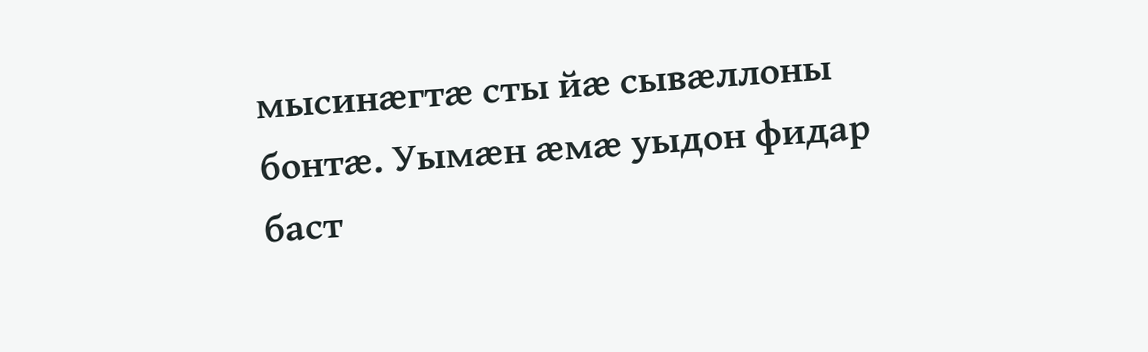мысинӕгтӕ сты йӕ сывӕллоны бонтӕ. Уымӕн ӕмӕ уыдон фидар баст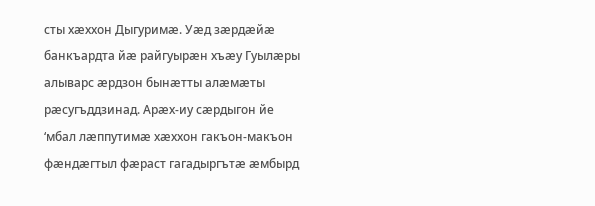сты хӕххон Дыгуримӕ. Уӕд зӕрдӕйӕ банкъардта йӕ райгуырӕн хъӕу Гуылӕры алыварс ӕрдзон бынӕтты алӕмӕты рӕсугъддзинад. Арӕх-иу сӕрдыгон йе ‘мбал лӕппутимӕ хӕххон гакъон-макъон фӕндӕгтыл фӕраст гагадыргътӕ ӕмбырд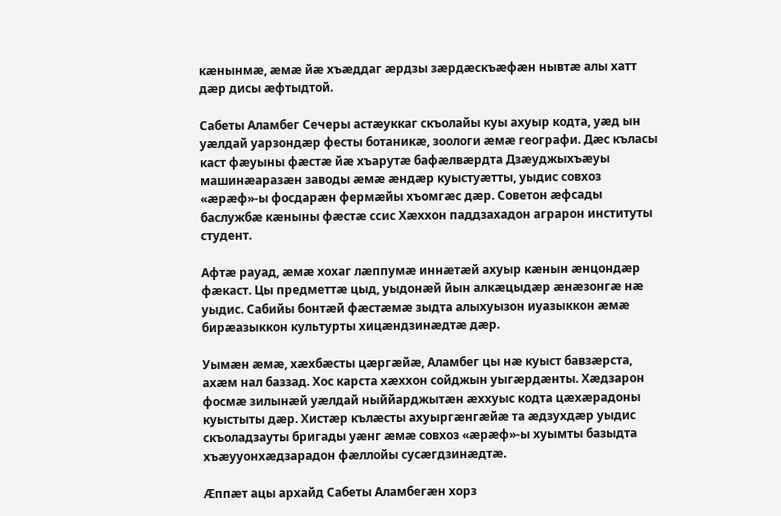кӕнынмӕ, ӕмӕ йӕ хъӕддаг ӕрдзы зӕрдӕскъӕфӕн нывтӕ алы хатт дӕр дисы ӕфтыдтой.

Сабеты Аламбег Сечеры астӕуккаг скъолайы куы ахуыр кодта, уӕд ын уӕлдай уарзондӕр фесты ботаникӕ, зоологи ӕмӕ географи. Дӕс къласы каст фӕуыны фӕстӕ йӕ хъарутӕ бафӕлвӕрдта Дзӕуджыхъӕуы машинӕаразӕн заводы ӕмӕ ӕндӕр куыстуӕтты, уыдис совхоз «ӕрӕф»-ы фосдарӕн фермӕйы хъомгӕс дӕр. Советон ӕфсады баслужбӕ кӕныны фӕстӕ ссис Хӕххон паддзахадон аграрон институты студент.

Афтӕ рауад, ӕмӕ хохаг лӕппумӕ иннӕтӕй ахуыр кӕнын ӕнцондӕр фӕкаст. Цы предметтӕ цыд, уыдонӕй йын алкӕцыдӕр ӕнӕзонгӕ нӕ уыдис. Сабийы бонтӕй фӕстӕмӕ зыдта алыхуызон иуазыккон ӕмӕ бирӕазыккон культурты хицӕндзинӕдтӕ дӕр.

Уымӕн ӕмӕ, хӕхбӕсты цӕргӕйӕ, Аламбег цы нӕ куыст бавзӕрста, ахӕм нал баззад. Хос карста хӕххон сойджын уыгӕрдӕнты. Хӕдзарон фосмӕ зилынӕй уӕлдай ныййарджытӕн ӕххуыс кодта цӕхӕрадоны куыстыты дӕр. Хистӕр кълӕсты ахуыргӕнгӕйӕ та ӕдзухдӕр уыдис скъоладзауты бригады уӕнг ӕмӕ совхоз «ӕрӕф»-ы хуымты базыдта хъӕууонхӕдзарадон фӕллойы сусӕгдзинӕдтӕ.

Ӕппӕт ацы архайд Сабеты Аламбегӕн хорз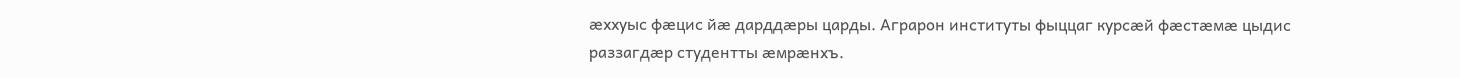ӕххуыс фӕцис йӕ дарддӕры царды. Аграрон институты фыццаг курсӕй фӕстӕмӕ цыдис раззагдӕр студентты ӕмрӕнхъ.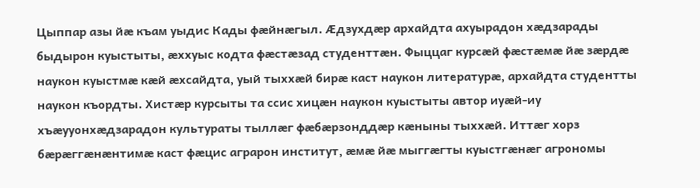Цыппар азы йӕ къам уыдис Кады фӕйнӕгыл. Ӕдзухдӕр архайдта ахуырадон хӕдзарады быдырон куыстыты, ӕххуыс кодта фӕстӕзад студенттӕн. Фыццаг курсӕй фӕстӕмӕ йӕ зӕрдӕ наукон куыстмӕ кӕй ӕхсайдта, уый тыххӕй бирӕ каст наукон литературӕ, архайдта студентты наукон къордты. Хистӕр курсыты та ссис хицӕн наукон куыстыты автор иуӕй-иу хъӕууонхӕдзарадон культураты тыллӕг фӕбӕрзонддӕр кӕныны тыххӕй. Иттӕг хорз бӕрӕггӕнӕнтимӕ каст фӕцис аграрон институт, ӕмӕ йӕ мыггӕгты куыстгӕнӕг агрономы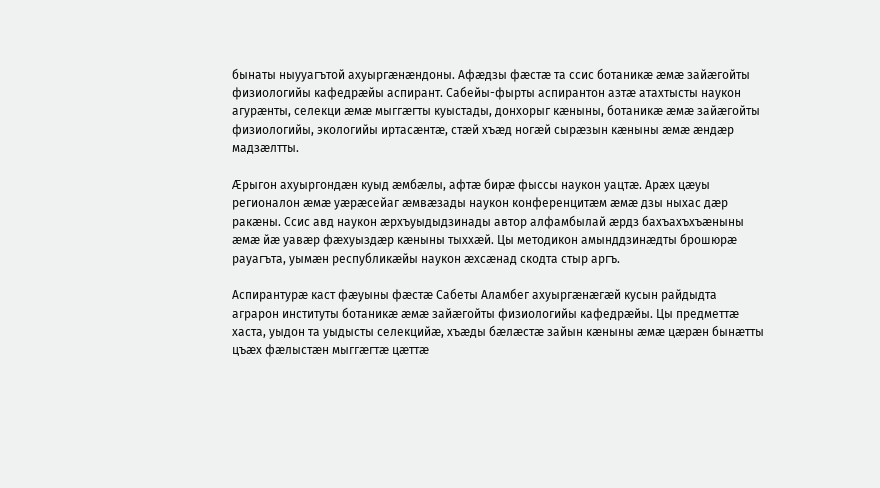бынаты ныууагътой ахуыргӕнӕндоны. Афӕдзы фӕстӕ та ссис ботаникӕ ӕмӕ зайӕгойты физиологийы кафедрӕйы аспирант. Сабейы-фырты аспирантон азтӕ атахтысты наукон агурӕнты, селекци ӕмӕ мыггӕгты куыстады, донхорыг кӕныны, ботаникӕ ӕмӕ зайӕгойты физиологийы, экологийы иртасӕнтӕ, стӕй хъӕд ногӕй сырӕзын кӕныны ӕмӕ ӕндӕр мадзӕлтты.

Ӕрыгон ахуыргондӕн куыд ӕмбӕлы, афтӕ бирӕ фыссы наукон уацтӕ. Арӕх цӕуы регионалон ӕмӕ уӕрӕсейаг ӕмвӕзады наукон конференцитӕм ӕмӕ дзы ныхас дӕр ракӕны. Ссис авд наукон ӕрхъуыдыдзинады автор алфамбылай ӕрдз бахъахъхъӕныны ӕмӕ йӕ уавӕр фӕхуыздӕр кӕныны тыххӕй. Цы методикон амынддзинӕдты брошюрӕ рауагъта, уымӕн республикӕйы наукон ӕхсӕнад скодта стыр аргъ.

Аспирантурӕ каст фӕуыны фӕстӕ Сабеты Аламбег ахуыргӕнӕгӕй кусын райдыдта аграрон институты ботаникӕ ӕмӕ зайӕгойты физиологийы кафедрӕйы. Цы предметтӕ хаста, уыдон та уыдысты селекцийӕ, хъӕды бӕлӕстӕ зайын кӕныны ӕмӕ цӕрӕн бынӕтты цъӕх фӕлыстӕн мыггӕгтӕ цӕттӕ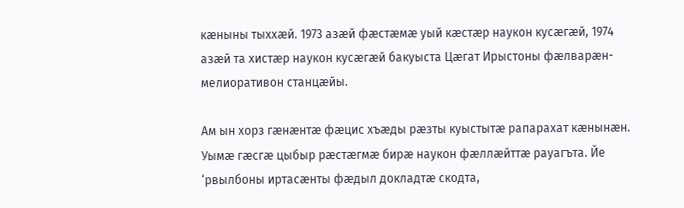кӕныны тыххӕй. 1973 азӕй фӕстӕмӕ уый кӕстӕр наукон кусӕгӕй, 1974 азӕй та хистӕр наукон кусӕгӕй бакуыста Цӕгат Ирыстоны фӕлварӕн-мелиоративон станцӕйы.

Ам ын хорз гӕнӕнтӕ фӕцис хъӕды рӕзты куыстытӕ рапарахат кӕнынӕн. Уымӕ гӕсгӕ цыбыр рӕстӕгмӕ бирӕ наукон фӕллӕйттӕ рауагъта. Йе ‘рвылбоны иртасӕнты фӕдыл докладтӕ скодта,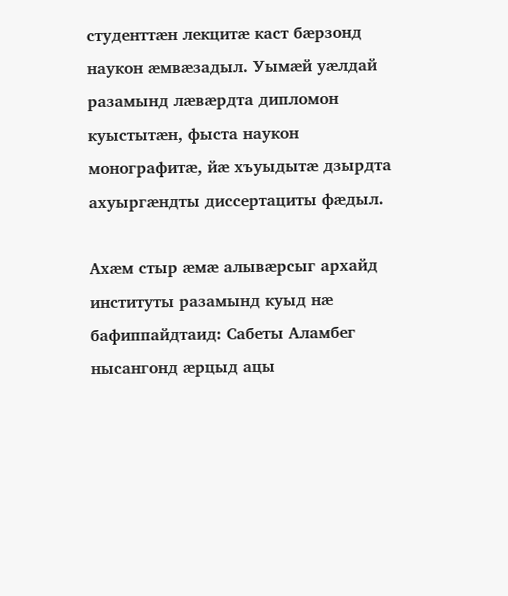студенттӕн лекцитӕ каст бӕрзонд наукон ӕмвӕзадыл. Уымӕй уӕлдай разамынд лӕвӕрдта дипломон куыстытӕн, фыста наукон монографитӕ, йӕ хъуыдытӕ дзырдта ахуыргӕндты диссертациты фӕдыл.

Ахӕм стыр ӕмӕ алывӕрсыг архайд институты разамынд куыд нӕ бафиппайдтаид: Сабеты Аламбег нысангонд ӕрцыд ацы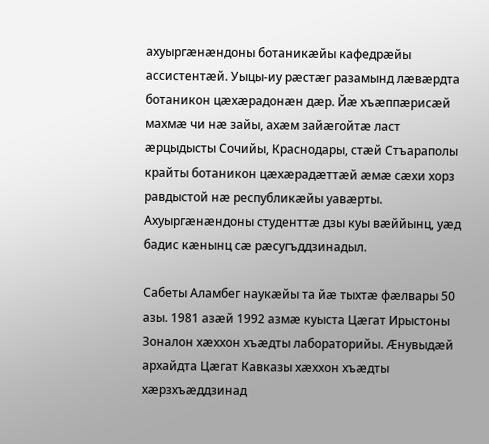ахуыргӕнӕндоны ботаникӕйы кафедрӕйы ассистентӕй. Уыцы-иу рӕстӕг разамынд лӕвӕрдта ботаникон цӕхӕрадонӕн дӕр. Йӕ хъӕппӕрисӕй махмӕ чи нӕ зайы, ахӕм зайӕгойтӕ ласт ӕрцыдысты Сочийы, Краснодары, стӕй Стъараполы крайты ботаникон цӕхӕрадӕттӕй ӕмӕ сӕхи хорз равдыстой нӕ республикӕйы уавӕрты. Ахуыргӕнӕндоны студенттӕ дзы куы вӕййынц, уӕд бадис кӕнынц сӕ рӕсугъддзинадыл.

Сабеты Аламбег наукӕйы та йӕ тыхтӕ фӕлвары 50 азы. 1981 азӕй 1992 азмӕ куыста Цӕгат Ирыстоны Зоналон хӕххон хъӕдты лабораторийы. Ӕнувыдӕй архайдта Цӕгат Кавказы хӕххон хъӕдты хӕрзхъӕддзинад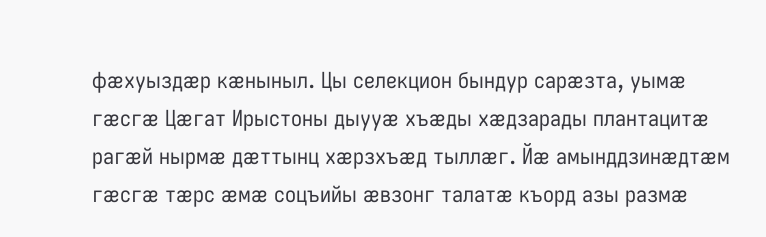фӕхуыздӕр кӕныныл. Цы селекцион бындур сарӕзта, уымӕ гӕсгӕ Цӕгат Ирыстоны дыууӕ хъӕды хӕдзарады плантацитӕ рагӕй нырмӕ дӕттынц хӕрзхъӕд тыллӕг. Йӕ амынддзинӕдтӕм гӕсгӕ тӕрс ӕмӕ соцъийы ӕвзонг талатӕ къорд азы размӕ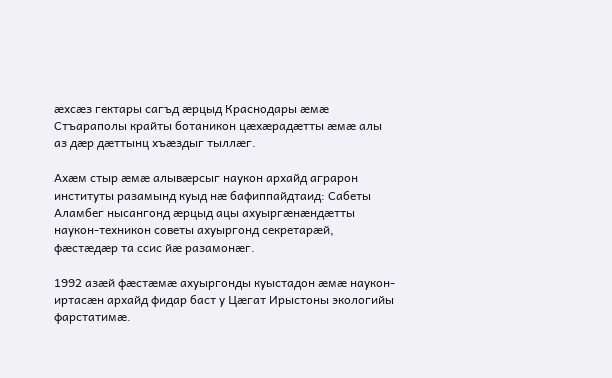ӕхсӕз гектары сагъд ӕрцыд Краснодары ӕмӕ Стъараполы крайты ботаникон цӕхӕрадӕтты ӕмӕ алы аз дӕр дӕттынц хъӕздыг тыллӕг.

Ахӕм стыр ӕмӕ алывӕрсыг наукон архайд аграрон институты разамынд куыд нӕ бафиппайдтаид: Сабеты Аламбег нысангонд ӕрцыд ацы ахуыргӕнӕндӕтты наукон-техникон советы ахуыргонд секретарӕй, фӕстӕдӕр та ссис йӕ разамонӕг.

1992 азӕй фӕстӕмӕ ахуыргонды куыстадон ӕмӕ наукон-иртасӕн архайд фидар баст у Цӕгат Ирыстоны экологийы фарстатимӕ.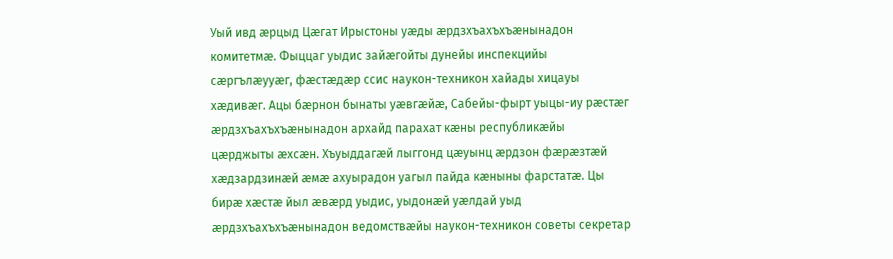Уый ивд ӕрцыд Цӕгат Ирыстоны уӕды ӕрдзхъахъхъӕнынадон комитетмӕ. Фыццаг уыдис зайӕгойты дунейы инспекцийы сӕргълӕууӕг, фӕстӕдӕр ссис наукон-техникон хайады хицауы хӕдивӕг. Ацы бӕрнон бынаты уӕвгӕйӕ, Сабейы-фырт уыцы-иу рӕстӕг ӕрдзхъахъхъӕнынадон архайд парахат кӕны республикӕйы цӕрджыты ӕхсӕн. Хъуыддагӕй лыггонд цӕуынц ӕрдзон фӕрӕзтӕй хӕдзардзинӕй ӕмӕ ахуырадон уагыл пайда кӕныны фарстатӕ. Цы бирӕ хӕстӕ йыл ӕвӕрд уыдис, уыдонӕй уӕлдай уыд ӕрдзхъахъхъӕнынадон ведомствӕйы наукон-техникон советы секретар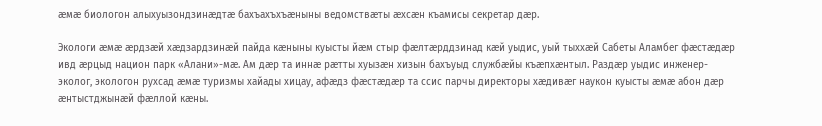ӕмӕ биологон алыхуызондзинӕдтӕ бахъахъхъӕныны ведомствӕты ӕхсӕн къамисы секретар дӕр.

Экологи ӕмӕ ӕрдзӕй хӕдзардзинӕй пайда кӕныны куысты йӕм стыр фӕлтӕрддзинад кӕй уыдис, уый тыххӕй Сабеты Аламбег фӕстӕдӕр ивд ӕрцыд национ парк «Алани»-мӕ. Ам дӕр та иннӕ рӕтты хуызӕн хизын бахъуыд службӕйы къӕпхӕнтыл. Раздӕр уыдис инженер-эколог, экологон рухсад ӕмӕ туризмы хайады хицау, афӕдз фӕстӕдӕр та ссис парчы директоры хӕдивӕг наукон куысты ӕмӕ абон дӕр ӕнтыстджынӕй фӕллой кӕны.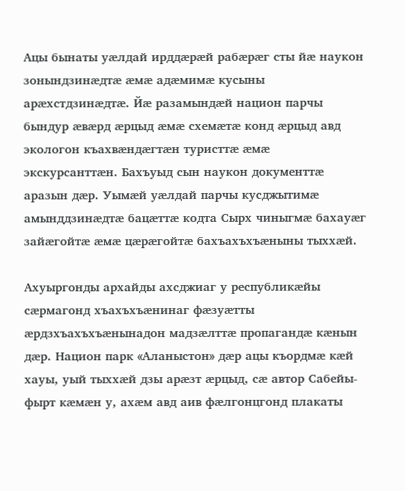Ацы бынаты уӕлдай ирддӕрӕй рабӕрӕг сты йӕ наукон зонындзинӕдтӕ ӕмӕ адӕмимӕ кусыны арӕхстдзинӕдтӕ. Йӕ разамындӕй национ парчы бындур ӕвӕрд ӕрцыд ӕмӕ схемӕтӕ конд ӕрцыд авд экологон къахвӕндӕгтӕн туристтӕ ӕмӕ экскурсанттӕн. Бахъуыд сын наукон документтӕ аразын дӕр. Уымӕй уӕлдай парчы кусджытимӕ амынддзинӕдтӕ бацӕттӕ кодта Сырх чиныгмӕ бахауӕг зайӕгойтӕ ӕмӕ цӕрӕгойтӕ бахъахъхъӕныны тыххӕй.

Ахуыргонды архайды ахсджиаг у республикӕйы сӕрмагонд хъахъхъӕнинаг фӕзуӕтты ӕрдзхъахъхъӕнынадон мадзӕлттӕ пропагандӕ кӕнын дӕр. Национ парк «Аланыстон» дӕр ацы къордмӕ кӕй хауы, уый тыххӕй дзы арӕзт ӕрцыд, сӕ автор Сабейы-фырт кӕмӕн у, ахӕм авд аив фӕлгонцгонд плакаты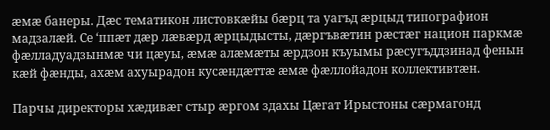ӕмӕ банеры. Дӕс тематикон листовкӕйы бӕрц та уагъд ӕрцыд типографион мадзалӕй. Се ‘ппӕт дӕр лӕвӕрд ӕрцыдысты, дӕргъвӕтин рӕстӕг национ паркмӕ фӕлладуадзынмӕ чи цӕуы, ӕмӕ алӕмӕты ӕрдзон къуымы рӕсугъддзинад фенын кӕй фӕнды, ахӕм ахуырадон кусӕндӕттӕ ӕмӕ фӕллойадон коллективтӕн.

Парчы директоры хӕдивӕг стыр ӕргом здахы Цӕгат Ирыстоны сӕрмагонд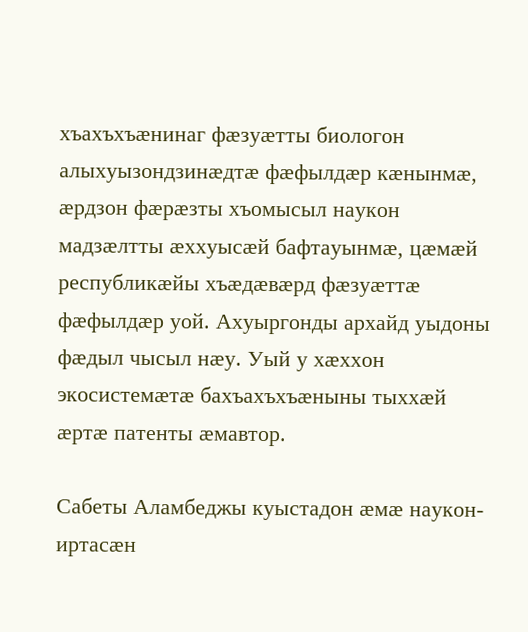хъахъхъӕнинаг фӕзуӕтты биологон алыхуызондзинӕдтӕ фӕфылдӕр кӕнынмӕ, ӕрдзон фӕрӕзты хъомысыл наукон мадзӕлтты ӕххуысӕй бафтауынмӕ, цӕмӕй республикӕйы хъӕдӕвӕрд фӕзуӕттӕ фӕфылдӕр уой. Ахуыргонды архайд уыдоны фӕдыл чысыл нӕу. Уый у хӕххон экосистемӕтӕ бахъахъхъӕныны тыххӕй ӕртӕ патенты ӕмавтор.

Сабеты Аламбеджы куыстадон ӕмӕ наукон-иртасӕн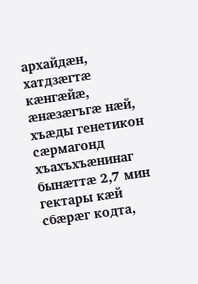архайдӕн, хатдзӕгтӕ кӕнгӕйӕ, ӕнӕзӕгъгӕ нӕй, хъӕды генетикон сӕрмагонд хъахъхъӕнинаг бынӕттӕ 2,7 мин гектары кӕй сбӕрӕг кодта,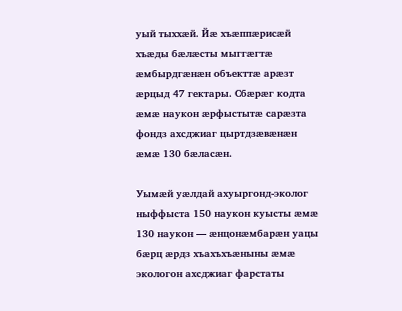уый тыххӕй. Йӕ хъӕппӕрисӕй хъӕды бӕлӕсты мыггӕгтӕ ӕмбырдгӕнӕн объекттӕ арӕзт ӕрцыд 47 гектары. Сбӕрӕг кодта ӕмӕ наукон ӕрфыстытӕ сарӕзта фондз ахсджиаг цыртдзӕвӕнӕн ӕмӕ 130 бӕласӕн.

Уымӕй уӕлдай ахуыргонд-эколог ныффыста 150 наукон куысты ӕмӕ 130 наукон — ӕнцонӕмбарӕн уацы бӕрц ӕрдз хъахъхъӕныны ӕмӕ экологон ахсджиаг фарстаты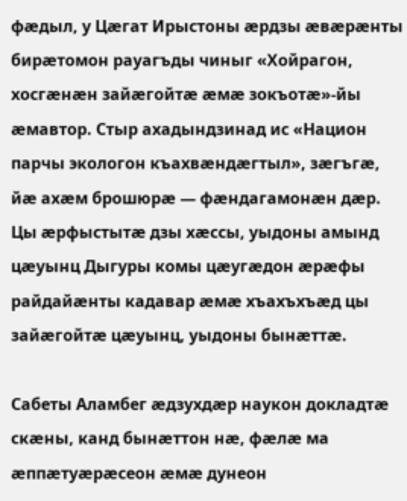фӕдыл, у Цӕгат Ирыстоны ӕрдзы ӕвӕрӕнты бирӕтомон рауагъды чиныг «Хойрагон, хосгӕнӕн зайӕгойтӕ ӕмӕ зокъотӕ»-йы ӕмавтор. Стыр ахадындзинад ис «Национ парчы экологон къахвӕндӕгтыл», зӕгъгӕ, йӕ ахӕм брошюрӕ — фӕндагамонӕн дӕр. Цы ӕрфыстытӕ дзы хӕссы, уыдоны амынд цӕуынц Дыгуры комы цӕугӕдон ӕрӕфы райдайӕнты кадавар ӕмӕ хъахъхъӕд цы зайӕгойтӕ цӕуынц, уыдоны бынӕттӕ.

Сабеты Аламбег ӕдзухдӕр наукон докладтӕ скӕны, канд бынӕттон нӕ, фӕлӕ ма ӕппӕтуӕрӕсеон ӕмӕ дунеон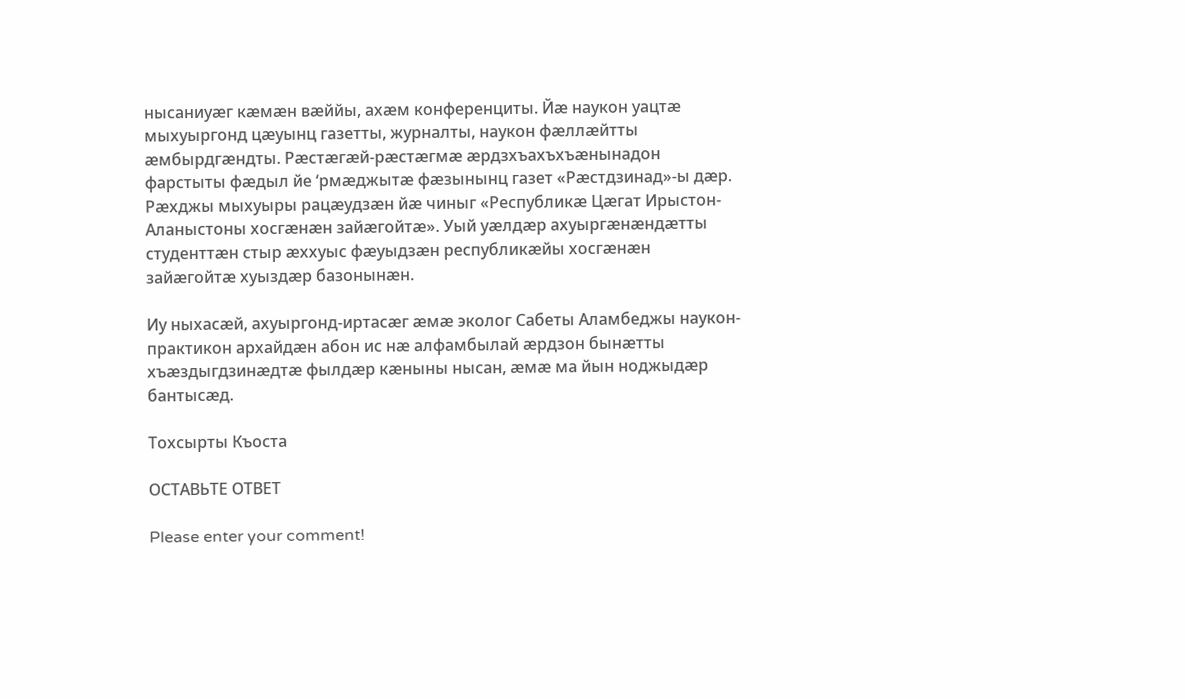нысаниуӕг кӕмӕн вӕййы, ахӕм конференциты. Йӕ наукон уацтӕ мыхуыргонд цӕуынц газетты, журналты, наукон фӕллӕйтты ӕмбырдгӕндты. Рӕстӕгӕй-рӕстӕгмӕ ӕрдзхъахъхъӕнынадон фарстыты фӕдыл йе ‘рмӕджытӕ фӕзынынц газет «Рӕстдзинад»-ы дӕр. Рӕхджы мыхуыры рацӕудзӕн йӕ чиныг «Республикӕ Цӕгат Ирыстон-Аланыстоны хосгӕнӕн зайӕгойтӕ». Уый уӕлдӕр ахуыргӕнӕндӕтты студенттӕн стыр ӕххуыс фӕуыдзӕн республикӕйы хосгӕнӕн зайӕгойтӕ хуыздӕр базонынӕн.

Иу ныхасӕй, ахуыргонд-иртасӕг ӕмӕ эколог Сабеты Аламбеджы наукон-практикон архайдӕн абон ис нӕ алфамбылай ӕрдзон бынӕтты хъӕздыгдзинӕдтӕ фылдӕр кӕныны нысан, ӕмӕ ма йын ноджыдӕр бантысӕд.

Тохсырты Къоста

ОСТАВЬТЕ ОТВЕТ

Please enter your comment!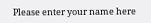Please enter your name here